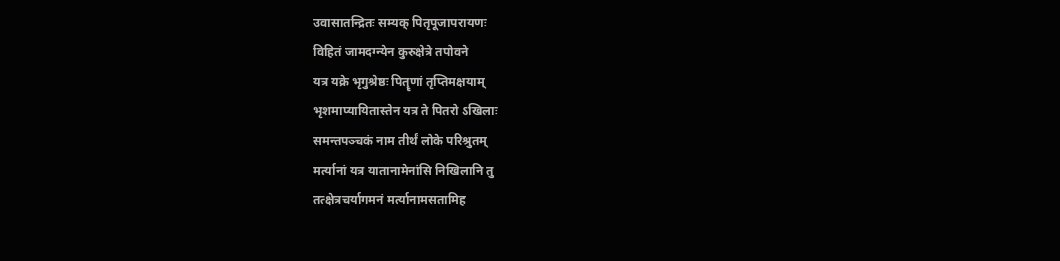उवासातन्द्रितः सम्यक् पितृपूजापरायणः
विहितं जामदग्न्येन कुरुक्षेत्रे तपोवने
यत्र यक्रे भृगुश्रेष्ठः पितॄणां तृप्तिमक्षयाम्
भृशमाप्यायितास्तेन यत्र ते पितरो ऽखिलाः
समन्तपञ्चकं नाम तीर्थं लोके परिश्रुतम्
मर्त्यानां यत्र यातानामेनांसि निखिलानि तु
तत्क्षेत्रचर्यागमनं मर्त्यानामसतामिह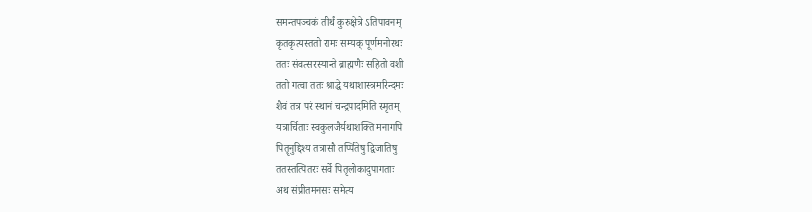समन्तपञ्चकं तीर्थं कुरुक्षेत्रे ऽतिपावनम्
कृतकृत्यस्ततो रामः सम्यक् पूर्णमनोरथः
ततः संवत्सरस्यान्ते ब्राह्मणैः सहितो वशी
ततो गत्वा ततः श्राद्धे यथाशास्त्रमरिन्दमः
शैवं तत्र परं स्थानं चन्द्रपादमिति स्मृतम्
यत्रार्चिताः स्वकुलजैर्यथाशक्ति मनागपि
पितॄनुद्दिश्य तत्रासौ तर्प्पितेषु द्विजातिषु
ततस्तत्पितरः सर्वे पितृलोकादुपागताः
अथ संप्रीतमनसः समेत्य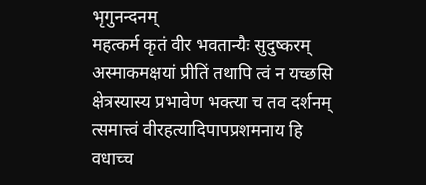भृगुनन्दनम्
महत्कर्म कृतं वीर भवतान्यैः सुदुष्करम्
अस्माकमक्षयां प्रीतिं तथापि त्वं न यच्छसि
क्षेत्रस्यास्य प्रभावेण भक्त्या च तव दर्शनम्
त्समात्त्वं वीरहत्यादिपापप्रशमनाय हि
वधाच्च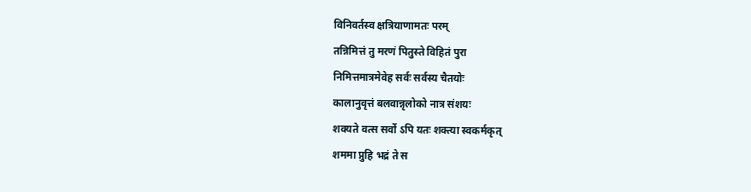विनिवर्तस्व क्षत्रियाणामतः परम्
तन्निमित्तं तु मरणं पितुस्ते विहितं पुरा
निमित्तमात्रमेवेह सर्वः सर्वस्य चैतयोः
कालानुवृत्तं बलवान्नृलोको नात्र संशयः
शक्यते वत्स सर्वो ऽपि यतः शक्त्या स्वकर्मकृत्
शममा प्नुहि भद्रं ते स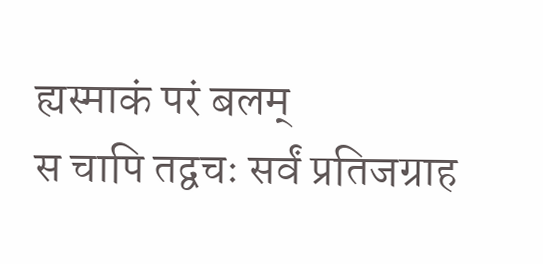ह्यस्माकं परं बलम्
स चापि तद्वचः सर्वं प्रतिजग्राह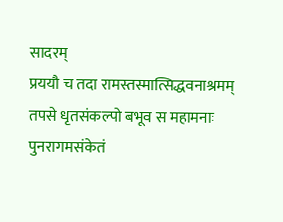सादरम्
प्रययौ च तदा रामस्तस्मात्सिद्धवनाश्रमम्
तपसे धृतसंकल्पो बभूव स महामनाः
पुनरागमसंकेतं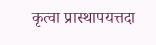कृत्वा प्रास्थापयत्तदा